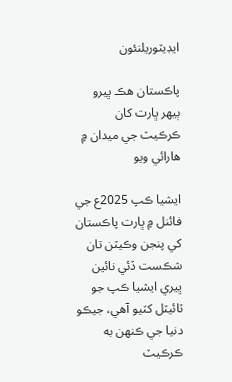ايڊيٽوريلنئون

پاڪستان هڪ ڀيرو ٻيهر ڀارت کان ڪرڪيٽ جي ميدان ۾ هارائي ويو

ايشيا ڪپ 2025ع جي فائنل ۾ ڀارت پاڪستان کي پنجن وڪيٽن تان شڪست ڏئي نائين ڀيري ايشيا ڪپ جو ٽائيٽل کٽيو آهي، جيڪو دنيا جي ڪنهن به ڪرڪيٽ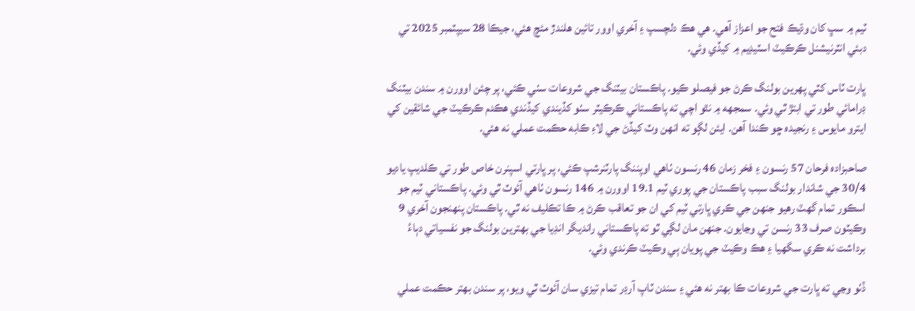ٽيم ۾ سڀ کان وڌيڪ فتح جو اعزاز آهي. هي هڪ دلچسپ ۽ آخري اوور تائين هلندڙ مئچ هئي، جيڪا 28 سيپٽمبر 2025 تي دبئي انٽرنيشنل ڪرڪيٽ اسٽيڊيم ۾ کيڏي وئي.

ڀارت ٽاس کٽي پهرين بولنگ ڪرڻ جو فيصلو ڪيو. پاڪستان بيٽنگ جي شروعات سٺي ڪئي، پر چئن اوورن ۾ سندن بيٽنگ ڊرامائي طور تي ابتڙ ٿي وئي. سمجهه ۾ نٿو اچي ته پاڪستاني ڪرڪيٽر سٺو کڏيندي کيڏندي هڪدم ڪرڪيٽ جي شائقين کي ايترو مايوس ۽ رنجيده ڇو ڪندا آهن. ايئن لڳو ته انهن وٽ کيڏڻ جي لاءِ ڪابه حڪمت عملي نه هئي.

صاحبزاده فرحان 57 رنسون ۽ فخر زمان 46 رنسون ٺاهي اوپننگ پارٽنرشپ ڪئي، پر ڀارتي اسپنرن خاص طور تي ڪلديپ ياديو 30/4 جي شاندار بولنگ سبب پاڪستان جي پوري ٽيم 19.1 اوورن ۾ 146 رنسون ٺاهي آئوٽ ٿي وئي. پاڪستاني ٽيم جو اسڪور تمام گهٽ رهيو جنهن جي ڪري ڀارتي ٽيم کي ان جو تعاقب ڪرڻ ۾ ڪا تڪليف نه ٿي. پاڪستان پنهنجون آخري 9 وڪيٽون صرف 33 رنسن تي وڃايون. جنهن مان لڳي ٿو ته پاڪستاني رانديگر انڊيا جي بهترين بولنگ جو نفسياتي دٻاءُ برداشت نه ڪري سگهيا ۽ هڪ وڪيٽ جي پويان ٻي وڪيٽ ڪرندي وئي.

ڏٺو وڃي ته ڀارت جي شروعات ڪا بهتر نه هئي ۽ سندن ٽاپ آرڊر تمام تيزي سان آئوٽ ٿي ويو، پر سندن بهتر حڪمت عملي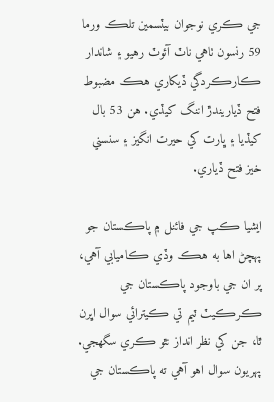جي ڪري نوجوان بيٽسمين تلڪ ورما 59 رنسون ٺاهي ناٽ آئوٽ رهيو ۽ شاندار ڪارڪردگي ڏيکاري هڪ مضبوط فتح ڏياريندڙ اننگ کيڏي. هن 53 بال کيڏيا ۽ ڀارت کي حيرت انگيز ۽ سنسني خيز فتح ڏياري.

ايشيا ڪپ جي فائنل ۾ پاڪستان جو پهچڻ اها به هڪ وڏي ڪاميابي آهي، پر ان جي باوجود پاڪستان جي ڪرڪيٽ ٽيم تي ڪيترائي سوال اڀرن ٿا، جن کي نظر انداز نٿو ڪري سگهجي. پهريون سوال اهو آهي ته پاڪستان جي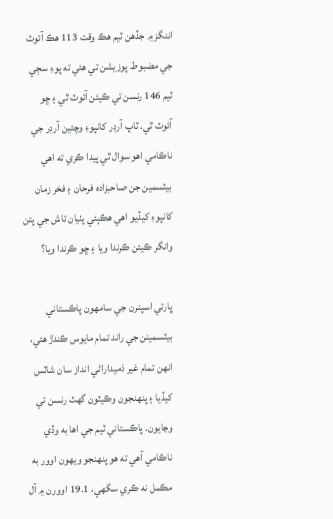اننگز ۾ جڏهن ٽيم هڪ وقت 113 هڪ آئوٽ جي مضبوط پوزيشن تي هئي ته پوءِ سڄي ٽيم 146 رنسن تي ڪيئن آئوٽ ٿي ۽ ڇو آئوٽ ٿي. ٽاپ آرڊر کانپوءِ وچئين آرڊر جي ناڪامي اهو سوال ٿي پيدا ڪري ته اهي بيٽسمين جن صاحبزاده فرحان ۽ فخر زمان کانپوءِ کيڏيو اهي هڪٻئي پٺيان تاش جي پتن وانگر ڪيئن ڪرندا ويا ۽ ڇو ڪرندا ويا؟

ڀارتي اسپنرن جي سامهون پاڪستاني بيٽسمينن جي راند تمام مايوس ڪندڙ هئي، انهن تمام غير ذميداراڻي انداز سان شاٽس کيڏيا ۽ پنهنجون وڪيٽون گهٽ رنسن تي وڃايون. پاڪستاني ٽيم جي اها به وڏي ناڪامي آهي ته هو پنهنجو ويهون اوور به مڪمل نه ڪري سگهي، 19.1 اوورن ۾ آل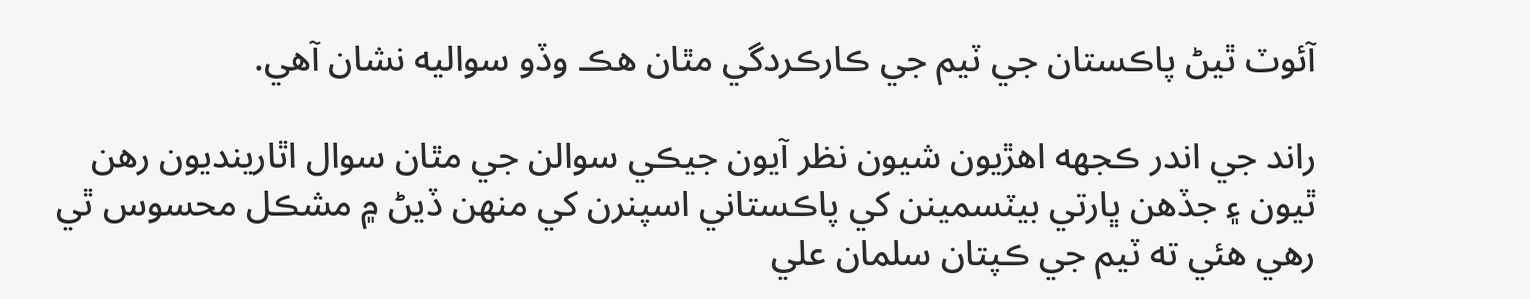آئوٽ ٿيڻ پاڪستان جي ٽيم جي ڪارڪردگي مٿان هڪ وڏو سواليه نشان آهي.

راند جي اندر ڪجهه اهڙيون شيون نظر آيون جيڪي سوالن جي مٿان سوال اٿارينديون رهن ٿيون ۽ جڏهن ڀارتي بيٽسمينن کي پاڪستاني اسپنرن کي منهن ڏيڻ ۾ مشڪل محسوس ٿي رهي هئي ته ٽيم جي ڪپتان سلمان علي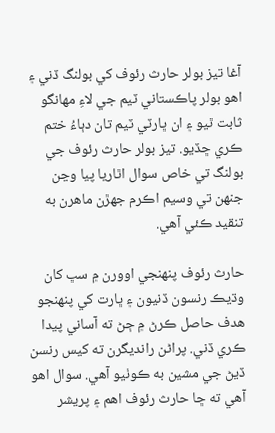آغا تيز بولر حارث رئوف کي بولنگ ڏني ۽ اهو بولر پاڪستاني ٽيم جي لاءِ مهانگو ثابت ٿيو ۽ ان ڀارٽي ٽيم تان دٻاءُ ختم ڪري ڇڏيو. تيز بولر حارث رئوف جي بولنگ تي خاص سوال اٿاريا پيا وڃن جنهن تي وسيم اڪرم جهڙن ماهرن به تنقيد ڪئي آهي.

حارث رئوف پنهنجي اوورن ۾ سڀ کان وڌيڪ رنسون ڏنيون ۽ ڀارت کي پنهنجو هدف حاصل ڪرڻ ۾ ڄڻ ته آساني پيدا ڪري ڏني. پراڻن رانديگرن ته کيس رنسن ڏيڻ جي مشين به ڪوٺيو آهي. سوال اهو آهي ته ڇا حارث رئوف اهم ۽ پريشر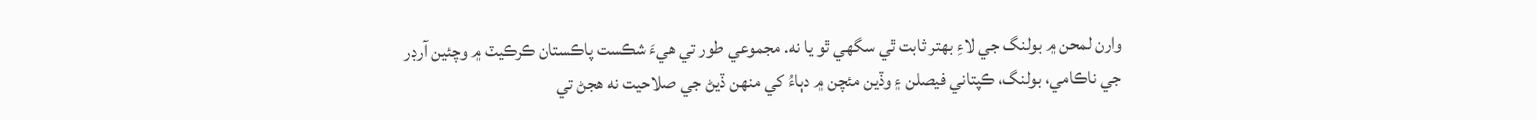وارن لمحن ۾ بولنگ جي لاءِ بهتر ثابت ٿي سگهي ٿو يا نه. مجموعي طور تي هيءَ شڪست پاڪستان ڪرڪيٽ ۾ وچئين آرڊر جي ناڪامي، بولنگ، ڪپتاني فيصلن ۽ وڏين مئچن ۾ دٻاءُ کي منهن ڏيڻ جي صلاحيت نه هجڻ تي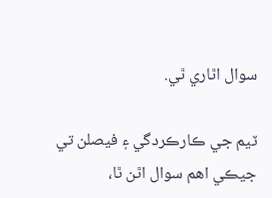سوال اٿاري ٿي.

ٽيم جي ڪارڪردگي ۽ فيصلن تي جيڪي اهم سوال اٿن ٿا،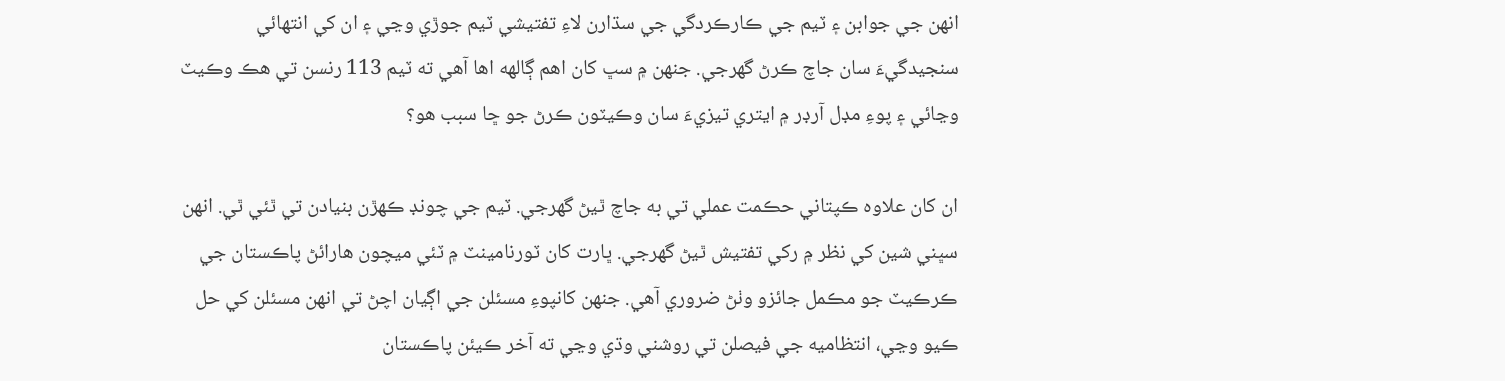انهن جي جوابن ۽ ٽيم جي ڪارڪردگي جي سڌارن لاءِ تفتيشي ٽيم جوڙي وڃي ۽ ان کي انتهائي سنجيدگيءَ سان جاچ ڪرڻ گهرجي. جنهن ۾ سڀ کان اهم ڳالهه اها آهي ته ٽيم 113 رنسن تي هڪ وڪيٽ وڃائي ۽ پوءِ مڊل آرڊر ۾ ايتري تيزيءَ سان وڪيٽون ڪرڻ جو ڇا سبب هو؟

ان کان علاوه ڪپتاني حڪمت عملي تي به جاچ ٿيڻ گهرجي. ٽيم جي چونڊ ڪهڙن بنيادن تي ٿئي ٿي. انهن سڀني شين کي نظر ۾ رکي تفتيش ٿيڻ گهرجي. ڀارت کان ٽورنامينٽ ۾ ٽئي ميچون هارائڻ پاڪستان جي ڪرڪيٽ جو مڪمل جائزو وٺڻ ضروري آهي. جنهن کانپوءِ مسئلن جي اڳيان اچڻ تي انهن مسئلن کي حل ڪيو وڃي، انتظاميه جي فيصلن تي روشني وڌي وڃي ته آخر ڪيئن پاڪستان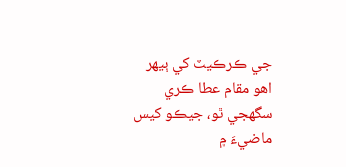جي ڪرڪيٽ کي ٻيهر اهو مقام عطا ڪري سگهجي ٿو، جيڪو کيس ماضيءَ ۾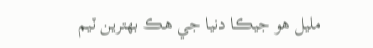مليل هو جيڪا دنيا جي هڪ بهترين ٽيم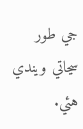جي طور سڃاتي ويندي هئي.